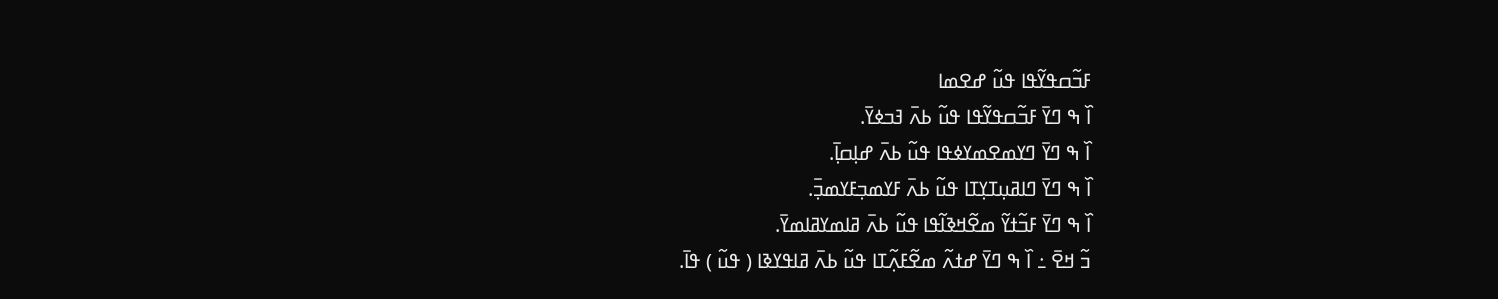ߓߏ߬ߛߟߌ߬ߟߊ ߟߎ߬ ߝߐߘߊ
ߊ߰ ߒ ߣߌ߫ ߓߏ߬ߛߟߌ߬ߟߊ ߟߎ߬ ߕߍ߫ ߔߏߦߌ߫.
ߊ߰ ߒ ߣߌ߫ ߣߌߘߐߘߌߦߟߊ ߟߎ߬ ߕߍ߫ ߝߊ߲ߛߊ߲߫.
ߊ߰ ߒ ߣߌ߫ ߣߊߥߎ߲ߠߌ߲ߠߊ ߟߎ߬ ߕߍ߫ ߓߌߘߏ߲ߓߌߘߏ߲߫.
ߊ߰ ߒ ߣߌ߫ ߓߏ߬ߙߌ߬ ߘߐ߬ߞߢߊ߬ߟߊ ߟߎ߬ ߕߍ߫ ߥߊߘߌߥߊߘߌ߫.
ߏ߬ ߞߐ߫ ߸ ߊ߰ ߒ ߣߌ߫ ߝߙߍ߬ ߘߐ߬ߓߍ߲߬ߠߊ ߟߎ߬ ߕߍ߫ ߥߊߟߌߢߊ ( ߟߎ߬ ) ߟߊ߫.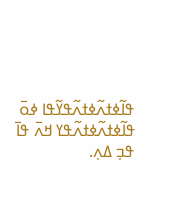ߟߊ߬ߦߙߍ߬ߦߙߍ߬ߟߌ߬ߟߊ ߦߋ߫ ߟߊ߬ߦߙߍ߬ߦߙߍ߬ߟߌ ߞߍ߫ ߟߊ߫ ߟߏ߲ ߡߍ߲.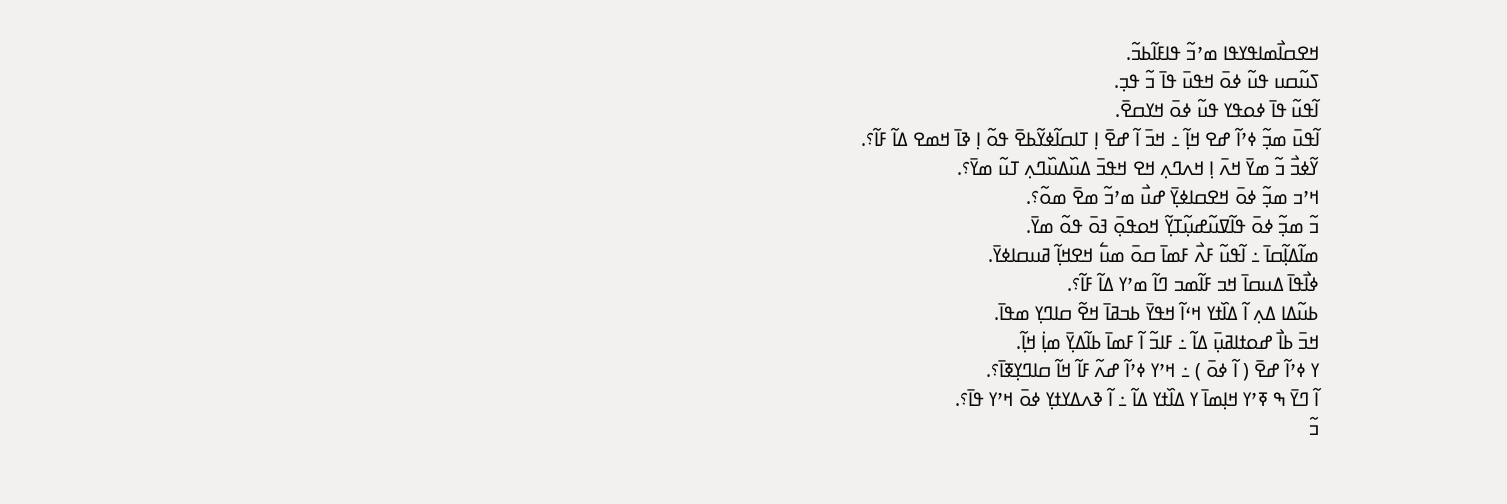ߞߐߛߊ߯ߘߊߟߌߟߊ ߘߴߏ߬ ߟߊߓߊ߬ߕߏ߬.
ߖߎ߬ߛߎ ߟߎ߬ ߦߋ߫ ߞߟߎ߫ ߟߊ߫ ߏ߬ ߟߏ߲.
ߊ߬ߟߎ߬ ߟߊ߫ ߦߋߟߌ ߟߎ߬ ߦߋ߫ ߞߌߛߐ߫.
ߊ߬ߟߎ߫ ߘߏ߲߬ ߦߴߊ߬ ߝߐ ߞߊ߲߬ ߸ ߞߏ߫ ߊ߬ ߝߐ߫ ߊ߲ ߠߊߛߊ߬ߦߌ߬ߕߐ߫ ߟߋ߬ ߊ߲ ߢߊ߫ ߞߘߐ ߡߊ߬ ߓߊ߬؟.
ߌ߬ߦߏ߯ ߏ߬ ߘߌ߫ ߞߍ߫ ߊ߲ ߞߍߣߍ߲ ߞߐ ߞߟߏ߫ ߡߎ߰ߡߎ߰ߣߍ߲ ߠߎ߬ ߘߌ߫؟.
ߞߴߏ ߘߏ߲߬ ߦߋ߫ ߞߐߛߊߦߌ߲߫ ߝߎ߯ ߘߴߏ߬ ߘߐ߫ ߘߋ߬؟.
ߏ߬ ߘߏ߲߬ ߦߋ߫ ߟߊ߬ߜߎ߬ߝߎ߲߬ߠߌ߲߬ ߞߋߟߋ߲߫ ߔߋ߫ ߟߋ߬ ߘߌ߫.
ߘߊ߬ߡߊ߲߬ߛߊ߫ ߸ ߊ߬ߟߎ߬ ߓߍ߯ ߓߘߊ߫ ߛߋ߫ ߘߎ߱ ߞߐߞߊ߲߬ ߥߎߛߊߦߌ߫.
ߦߊ߯ߟߊ߫ ߡߎߛߊ߫ ߞߏ ߓߊ߬ߘߏ ߣߊ߬ ߘߴߌ ߡߊ߬ ߓߊ߬؟.
ߕߎ߬ߡߊ ߡߍ߲ ߊ߬ ߡߊ߰ߙߌ ߞߵߊ߬ ߞߟߌ߫ ߕߏߥߊ߫ ߞߐ߬ ߛߊߣߌ߲ ߘߟߊ߫.
ߞߏ߫ ߕߊ߯ ߝߋߙߊߥߎ߲߫ ߡߊ߬ ߸ ߓߊߏ߬ ߊ߬ ߓߘߊ߫ ߕߊ߬ߡߌ߲߫ ߘߊ߲߭ ߞߊ߲߬.
ߌ ߦߴߊ߬ ߝߐ߫ ( ߊ߬ ߦߋ߫ ) ߸ ߞߴߌ ߦߴߊ߬ ߝߍ߬ ߓߊ߬ ߞߊ߬ ߛߊߣߌ߲ߧߊ߫؟.
ߊ߬ ߣߌ߫ ߒ ߧߴߌ ߞߊ߲ߘߊ߫ ߌ ߡߊ߰ߙߌ ߡߊ߬ ߸ ߊ߬ ߢߍߡߌߙߌ߲ ߦߋ߫ ߞߴߌ ߟߊ߫؟.
ߏ߬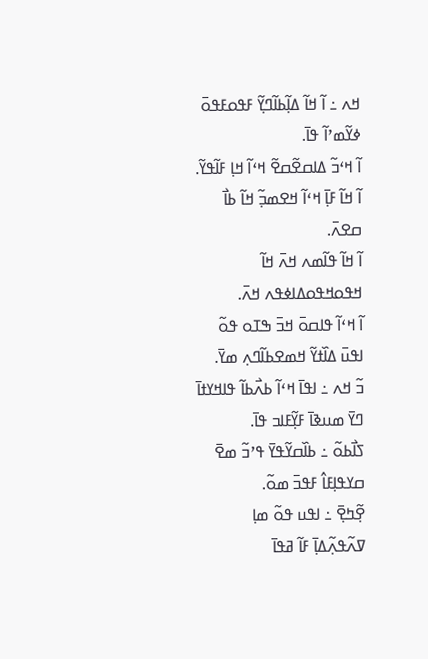ߞߍ ߸ ߊ߬ ߞߊ߬ ߡߊ߲߬ߕߊ߬ߣߌ߲߬ ߓߟߋߓߟߋ߫ ߦߌ߬ߘߴߊ߬ ߟߊ߫.
ߊ߬ ߞߵߏ߬ ߡߊߛߐ߬ߛߐ߬ ߞߵߊ߬ ߞߊ߲ ߓߊ߬ߟߌ߬.
ߊ߬ ߞߊ߬ ߓߊ߲߫ ߞߵߊ߬ ߞߐߘߏ߲߬ ߞߊ߬ ߕߊ߯ ߛߐߍ߫.
ߊ߬ ߞߊ߬ ߟߊ߬ߘߍ ߞߍ߫ ߞߊ߬ ߞߟߋߞߟߋߡߊߦߟߍ ߞߍ߫.
ߊ߬ ߞߵߊ߬ ߟߊߛߋ߫ ߞߏ߫ ߒߠߋ ߟߋ߬ ߊߟߎ߫ ߡߊ߰ߙߌ߬ ߞߘߐߕߊ߬ߣߍ߲ ߘߌ߫.
ߏ߬ ߞߍ ߸ ߊߟߊ߫ ߞߵߊ߬ ߕߍ߯ߕߊ߬ ߟߊߞߌߙߊ߫ ߣߌ߫ ߘߎߢߊ߫ ߓߌ߲߬ߓߊߏ ߟߊ߫.
ߖߊ߯ߕߋ߬ ߸ ߕߊ߰ߛߌ߬ߟߌ߫ ߟߴߏ߬ ߘߐ߫ ߛߌߟߊ߲ߓߊ߮ ߓߟߏ߫ ߘߋ߬.
ߐ߲߬ߤߐ߲߫ ߸ ߊߟߎ ߟߋ߬ ߘߊ߲ ߜߍ߬ߟߍ߲߬ߡߊ߲߫ ߓߊ߬ ߥߟߊ߫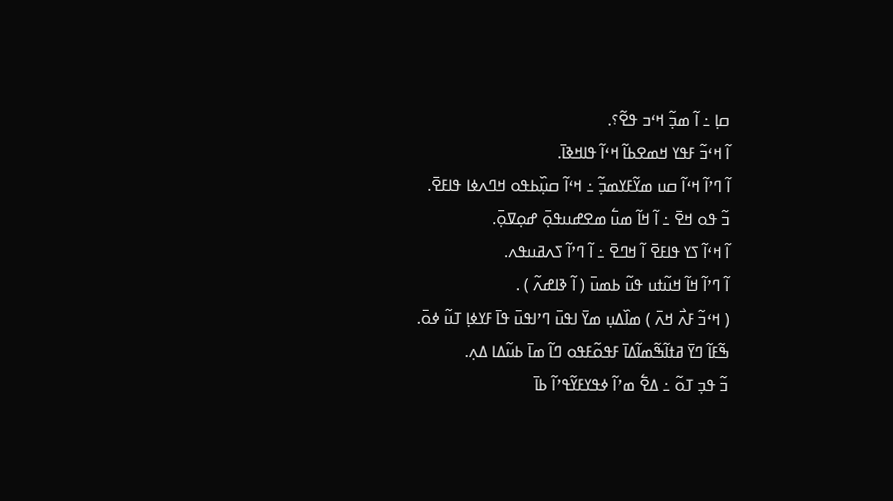ߛߊ߲ ߸ ߊ߬ ߘߏ߲߬ ߞߵߏ ߟߐ߬؟.
ߊ߬ ߞߵߏ߬ ߓߟߌ ߞߘߐߕߊ߬ ߞߵߊ߬ ߟߊߞߢߊ߫.
ߊ߬ ߣߴߊ߬ ߞߵߊ߬ ߛߎ ߘߌ߬ߓߌߘߏ߲߬ ߸ ߞߵߊ߬ ߛߎ߲߰ߕߟߋ ߞߣߍߦߊ ߟߊߓߐ߫.
ߏ߬ ߟߋ ߞߐ߫ ߸ ߊ߬ ߞߊ߬ ߘߎ߱ ߘߐߝߎߟߋ߲߫ ߝߋ߲ߜߋ߲߫.
ߊ߬ ߞߵߊ߬ ߖߌ ߟߊߓߐ߫ ߊ߬ ߞߣߐ߫ ߸ ߊ߬ ߣߴߊ߬ ߖߍߥߎߟߍ.
ߊ߬ ߣߴߊ߬ ߞߊ߬ ߞߎ߬ߙߎ ߟߎ߬ ߕߘߎ߫ ( ߊ߬ ߢߊߝߍ߬ ) .
( ߞߵߏ߬ ߓߍ߯ ߞߍ߫ ) ߘߊ߰ߡߎ߲ ߘߌ߫ ߊߟߎ߫ ߣߴߊߟߎ߫ ߟߊ߫ ߓߌߦߊ߲ ߠߎ߬ ߦߋ߫.
ߒ߬ߓߊ߬ ߣߌ߫ ߥߙߊ߬ߒ߬ߘߊ߬ߡߊ߫ ߓߟߋ߬ߓߟߋ ߣߊ߬ ߘߊ߫ ߕߎ߬ߡߊ ߡߍ߲.
ߏ߬ ߟߏ߲ ߠߋ߬ ߸ ߡߐ߱ ߘߴߊ߬ ߦߟߌߓߌ߬ߟߴߊ߬ ߕߊ߫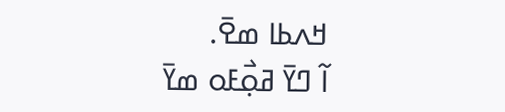ߞߍߕߊ ߘߐ߫.
ߊ߬ ߣߌ߫ ߥߋ߲߯ߓߋ ߘߌ߫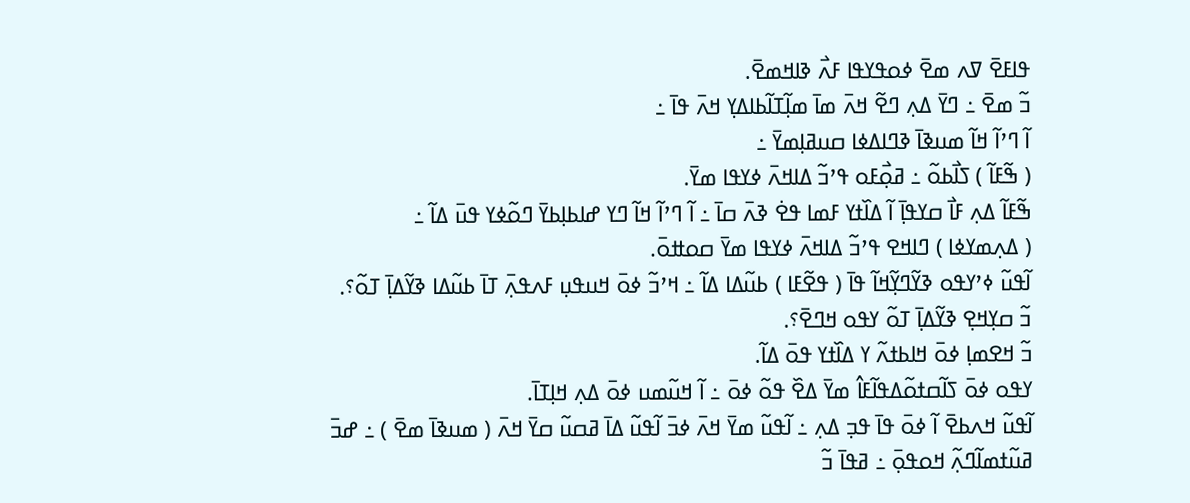ߟߊߓߐ߫ ߜߍ ߘߐ߫ ߦߋߟߌߟߊ ߓߍ߯ ߢߊߞߘߐ߫.
ߏ߬ ߘߐ߫ ߸ ߣߌ߫ ߡߍ߲ ߣߐ߬ ߞߍ߫ ߘߊ߫ ߘߊ߲߬ߠߊ߬ߕߊߡߌ߲ ߞߍ߫ ߟߊ߫ ߸
ߊ߬ ߣߴߊ߬ ߞߊ߬ ߘߎߢߊ߫ ߢߣߊߡߦߊ ߛߎߥߊ߲ߘߌ߫ ߸
( ߒ߬ߓߊ߬ ) ߖߊ߯ߕߋ߬ ߸ ߥߋ߲߯ߓߋ ߟߴߏ߬ ߡߊߞߍ߫ ߦߌߟߊ ߘߌ߫.
ߒ߬ߓߊ߬ ߡߍ߲ ߓߊ߯ ߛߌߟߊ߲߫ ߊ߬ ߡߊ߰ߙߌ ߓߘߊ ߟߐ߭ ߢߍ߫ ߛߊ߫ ߸ ߊ߬ ߣߴߊ߬ ߞߊ߬ ߣߌ ߝߊߕߊ߲ߕߌ߫ ߣߋ߬ߦߌ ߟߎ߫ ߡߊ߬ ߸
( ߡߍ߲ߘߌߦߊ ) ߣߊߞߐ ߟߴߏ߬ ߡߊߞߍ߫ ߦߌߟߊ ߘߌ߫ ߛߋߚߋ߫.
ߊ߬ߟߎ߬ ߦߴߌߟߋ ߢߌ߬ߣߌ߲߬ߞߊ߬ ߟߊ߫ ( ߟߐ߬ߓߊ ) ߕߎ߬ߡߊ ߡߊ߬ ߸ ߞߴߏ߬ ߦߋ߫ ߞߎߟߎ߲ ߓߍߟߍ߲߫ ߠߊ߫ ߕߎ߬ߡߊ ߢߌ߬ߡߊ߲߫ ߠߋ߬؟.
ߏ߬ ߛߌ߲ߞߐ߲ ߢߌ߬ߡߊ߲߫ ߠߋ߬ ߌߟߋ ߞߣߐ߫؟.
ߏ߬ ߞߐߘߊ߲ ߦߋ߫ ߞߊߕߙߍ߬ ߌ ߡߊ߰ߙߌ ߟߋ߫ ߡߊ߬.
ߌߟߋ ߦߋ߫ ߖߊ߬ߛߙߋ߬ߡߟߊ߬ߓߊ߮ ߘߌ߫ ߡߐ߰ ߟߋ߬ ߦߋ߫ ߸ ߊ߬ ߞߎ߬ߘߎ ߦߋ߫ ߡߍ߲ ߞߊ߲ߠߊ߫.
ߊ߬ߟߎ߬ ߞߍߕߐ߫ ߊ߬ ߦߋ߫ ߟߊ߫ ߟߏ߲ ߡߍ߲ ߸ ߊ߬ߟߎ߬ ߘߌ߫ ߞߍ߫ ߦߏ߫ ߊ߬ߟߎ߬ ߡߊ߫ ߥߛߎ߬ ߛߌ߫ ߞߍ߫ ( ߘߎߢߊ߫ ߘߐ߫ ) ߸ ߝߏ߫ ߥߎ߬ߙߘߊ߬ߣߍ߲߬ ߞߋߟߋ߲߫ ߸ ߥߟߊ߫ ߏ߬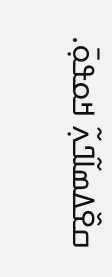ߛߐ߰ߡߘߊ߬ߣߍ߲߬ ߞߋߟߋ߲߫.